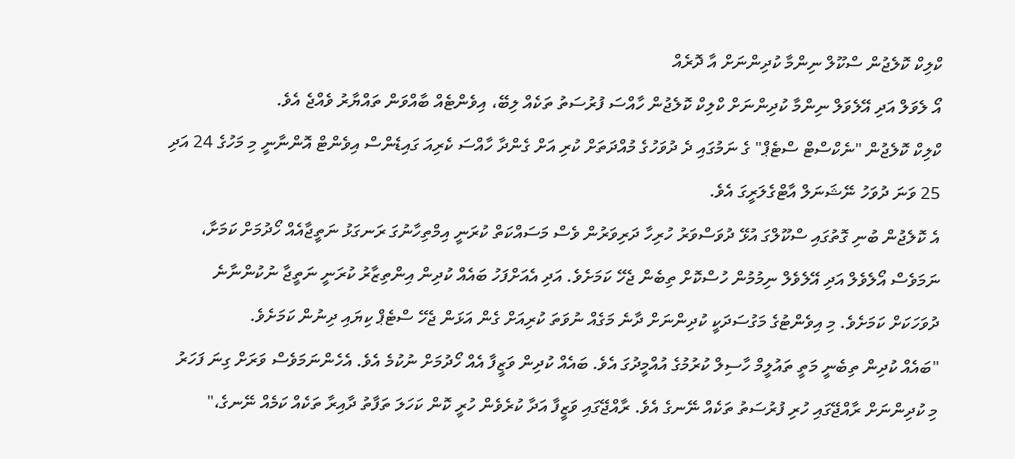ކްލިކް ކޮލެޖުން ސްކޫލް ނިންމާ ކުދިންނަށް އާ ދޮރެއް
އޯ ލެވަލް އަދި އޭލެވަލް ނިންމާ ކުދިންނަށް ކްލިކް ކޮލެޖުން ހާއްސަ ފުރުސަތު ތަކެއް ލިބޭ، އިވެންޓެއް ބާއްވަން ތައްޔާރު ވެއްޖެ އެވެ.
ކްލިކް ކޮލެޖުން "ނެކްސްޓް ސްޓެޕް" ގެ ނަމުގައި ދެ ދުވަހުގެ މުއްދަތަށް ކުރި އަށް ގެންދާ ހާއްސަ ކެރިއަ ގައިޑެންސް އިވެންޓް އޮންނާނީ މި މަހުގެ 24 އަދި 25 ވަނަ ދުވަހު ނޭޝަނަލް އާޓްގެލަރީގަ އެވެ.
އެ ކޮލެޖުން ބުނި ގޮތުގައި ސްކޫލްގަ އުޅޭ ދުވަސްވަރު ހުރިހާ ދަރިވަރުން ވެސް މަސައްކަތް ކުރަނީ އިމްތިހާނުގަ ރަނގަޅު ނަތީޖާއެއް ހޯދުމަށް ކަމަށާ، ނަމަވެސް އޯލެވެލް އަދި އޭލެވެލް ނިމުމުން ހުސްކޮށް ތިބެން ޖެހޭ ކަމަށެވެ. އަދި އެއަށްފަހު ބައެއް ކުދިން އިންތިޒާރު ކުރަނީ ނަތީޖާ ނުކުންނާނެ ދުވަހަކަށް ކަމަށެވެ. މި އިވެންޓުގެ މަގުސަދަކީ ކުދިންނަށް ދާނެ މަގެއް ނުވަތަ ކުރިއަށް ގެން އަޅަން ޖެހޭ ސްޓެޕް ކިޔައި ދިނުން ކަމަށެވެ.
"ބައެއް ކުދިން ތިބެނީ މަތީ ތައުލީމް ހާސިލް ކުރުމުގެ އުއްމީދުގަ އެވެ. ބައެއް ކުދިން ވަޒީފާ އެއް ހޯދުމަށް ނުކުމެ އެވެ. އެހެންނަމަވެސް ވަރަށް ގިނަ ފަހަރު މި ކުދިންނަށް ރާއްޖޭގައި ހުރި ފުރުސަތު ތަކެއް ނޭނގެ އެވެ. ރާއްޖޭގައި ވަޒީފާ އަދާ ކުރެވެން ހުރީ ކޮން ކަހަލަ ތަފާތު ދާއިރާ ތަކެއް ކަމެއް ނޭނގެ،"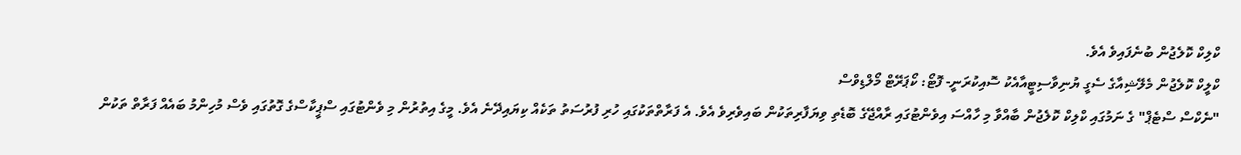ކްލިކް ކޮލެޖުން ބުނެފައިވެ އެވެ.
ކްލީކް ކޮލެޖުން މެލޭޝިއާގެ ސެގީ ޔުނިވާސިޓީއާއެކު ސޮއިކުރަނީ- ފޮޓޯ: ކޯޕަރޭޓް މޯލްޑިވްސް
"ނެކްސް ސްޓެޕް" ގެ ނަމުގައި ކްލިކް ކޮލެޖުން ބާއްވާ މި ހާއްސަ އިވެންޓުގައި ރާއްޖޭގެ ބޮޑެތި ވިޔަފާރިތަކުން ބައިވެރިވެ އެވެ. އެ ފަރާތްތަކުގައި ހުރި ފުރުސަތު ތަކެއް ކިޔައިދޭނެ އެވެ. މީގެ އިތުރުން މި ވެންޓުގައި ސްޕީކާސްގެ ގޮތުގައި ވެސް މުހިންމު ބައެއް ފަރާތް ތަކުން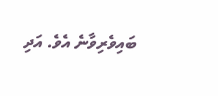ބައިވެރިވާނެ އެވެ. އަދި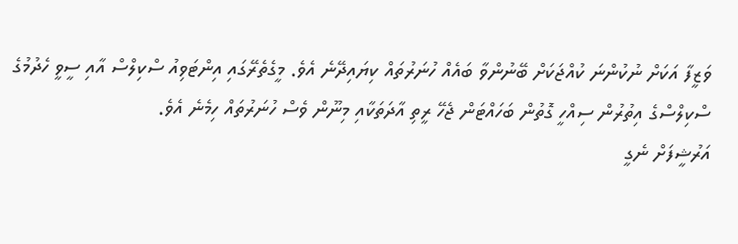ވަޒީފާ އަކަށް ނުކުންނަ ކުއްޖަކަށް ބޭނުންވާ ބައެއް ހުނަރުތައް ކިޔައިދޭނެ އެވެ. މީގެތެރޭގައި އިންޓަވިއު ސްކިލްސް އާއި ސީވީ ހެދުމުގެ ސްކިލްސްގެ އިތުރުން ސިއްހީ ގޮތުން ބަހައްޓަން ޖެހޭ ރީތި އާދަތަކާއި މިނޫން ވެސް ހުނަރުތައް ހިމެނެ އެވެ.
އަރުޝީފަށް ނެގީ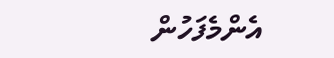އެންމެފަހުން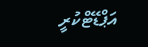އަޕްޑޭޓްކުރީ